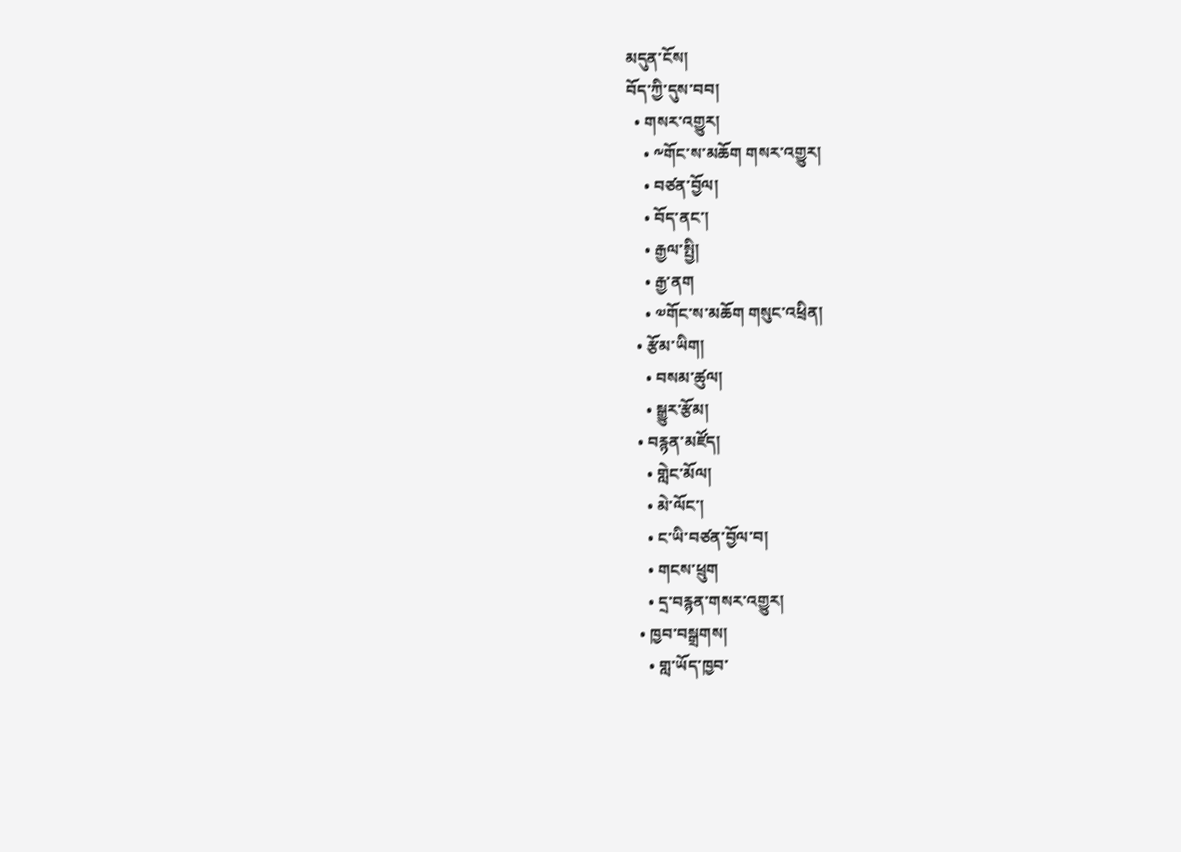མདུན་ངོས།
བོད་ཀྱི་དུས་བབ།
  • གསར་འགྱུར།
    • ༸གོང་ས་མཆོག གསར་འགྱུར།
    • བཙན་བྱོལ།
    • བོད་ནང་།
    • རྒྱལ་སྤྱི།
    • རྒྱ་ནག
    • ༧གོང་ས་མཆོག གསུང་འཕྲིན།
  • རྩོམ་ཡིག།
    • བསམ་ཚུལ།
    • སྒྱུར་རྩོམ།
  • བརྙན་མཛོད།
    • གླེང་མོལ།
    • མེ་ལོང་།
    • ང་ཡི་བཙན་བྱོལ་བ།
    • གངས་ཕྲུག
    • དྲ་བརྙན་གསར་འགྱུར།
  • ཁྱབ་བསྒྲགས།
    • གླ་ཡོད་ཁྱབ་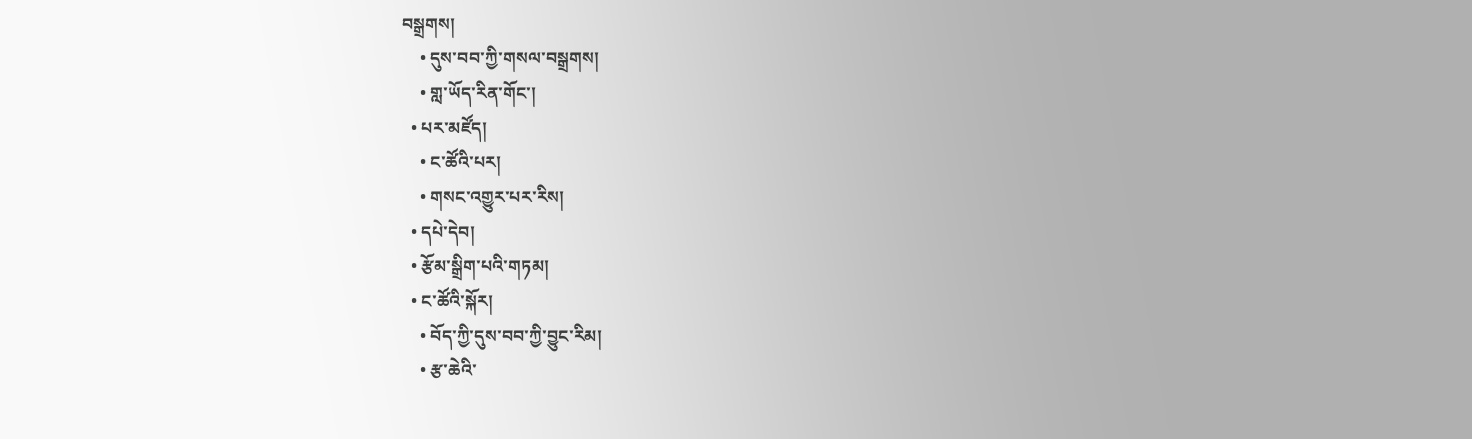བསྒྲགས།
    • དུས་བབ་ཀྱི་གསལ་བསྒྲགས།
    • གླ་ཡོད་རིན་གོང་།
  • པར་མཛོད།
    • ང་ཚོའི་པར།
    • གསང་འགྱུར་པར་རིས།
  • དཔེ་དེབ།
  • རྩོམ་སྒྲིག་པའི་གཏམ།
  • ང་ཚོའི་སྐོར།
    • བོད་ཀྱི་དུས་བབ་ཀྱི་བྱུང་རིམ།
    • རྩ་ཆེའི་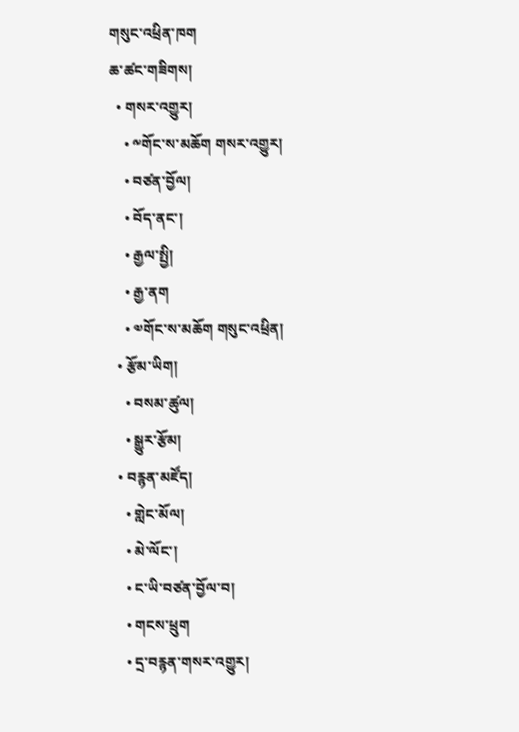གསུང་འཕྲིན་ཁག
ཆ་ཚང་གཟིགས།
  • གསར་འགྱུར།
    • ༸གོང་ས་མཆོག གསར་འགྱུར།
    • བཙན་བྱོལ།
    • བོད་ནང་།
    • རྒྱལ་སྤྱི།
    • རྒྱ་ནག
    • ༧གོང་ས་མཆོག གསུང་འཕྲིན།
  • རྩོམ་ཡིག།
    • བསམ་ཚུལ།
    • སྒྱུར་རྩོམ།
  • བརྙན་མཛོད།
    • གླེང་མོལ།
    • མེ་ལོང་།
    • ང་ཡི་བཙན་བྱོལ་བ།
    • གངས་ཕྲུག
    • དྲ་བརྙན་གསར་འགྱུར།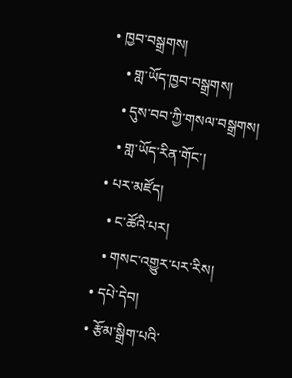• ཁྱབ་བསྒྲགས།
    • གླ་ཡོད་ཁྱབ་བསྒྲགས།
    • དུས་བབ་ཀྱི་གསལ་བསྒྲགས།
    • གླ་ཡོད་རིན་གོང་།
  • པར་མཛོད།
    • ང་ཚོའི་པར།
    • གསང་འགྱུར་པར་རིས།
  • དཔེ་དེབ།
  • རྩོམ་སྒྲིག་པའི་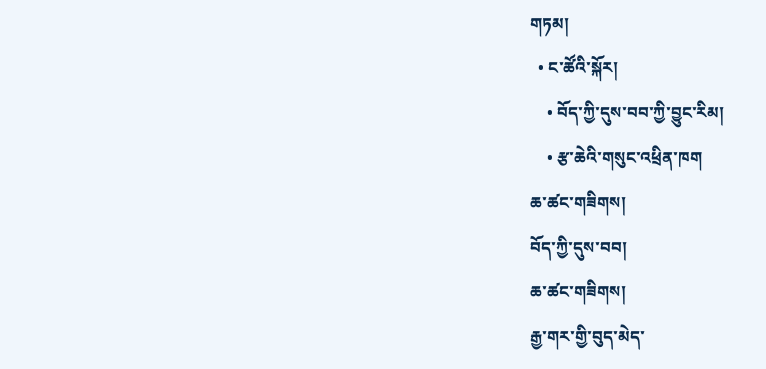གཏམ།
  • ང་ཚོའི་སྐོར།
    • བོད་ཀྱི་དུས་བབ་ཀྱི་བྱུང་རིམ།
    • རྩ་ཆེའི་གསུང་འཕྲིན་ཁག
ཆ་ཚང་གཟིགས།
བོད་ཀྱི་དུས་བབ།
ཆ་ཚང་གཟིགས།
རྒྱ་གར་གྱི་བུད་མེད་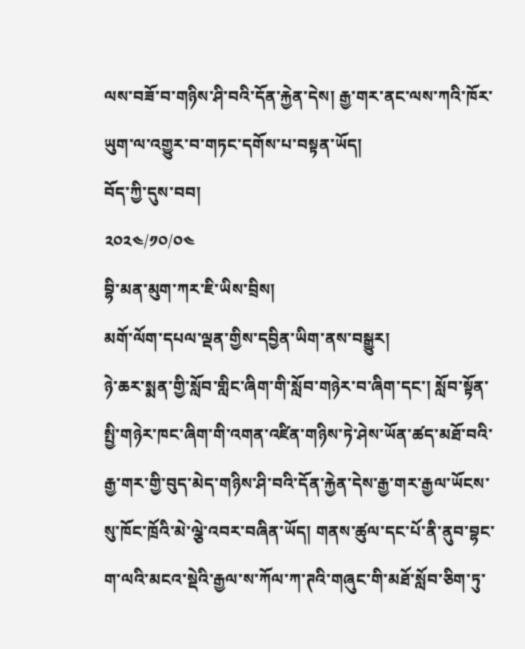ལས་བཟོ་བ་གཉིས་ཤི་བའི་དོན་རྐྱེན་དེས། རྒྱ་གར་ནང་ལས་ཀའི་ཁོར་ཡུག་ལ་འགྱུར་བ་གཏང་དགོས་པ་བསྟན་ཡོད།
བོད་ཀྱི་དུས་བབ།
༢༠༢༤/༡༠/༠༤
བྷི་མན་མུག་ཀར་ཇི་ཡིས་བྲིས།
མགོ་ལོག་དཔལ་ལྡན་གྱིས་དབྱིན་ཡིག་ནས་བསྒྱུར།
ཉེ་ཆར་སྨན་གྱི་སློབ་གླིང་ཞིག་གི་སློབ་གཉེར་བ་ཞིག་དང་། སློབ་སྟོན་སྤྱི་གཉེར་ཁང་ཞིག་གི་འགན་འཛིན་གཉིས་ཏེ་ཤེས་ཡོན་ཚད་མཐོ་བའི་རྒྱ་གར་གྱི་བུད་མེད་གཉིས་ཤི་བའི་དོན་རྐྱེན་དེས་རྒྱ་གར་རྒྱལ་ཡོངས་སུ་ཁོང་ཁྲོའི་མེ་ལྕེ་འབར་བཞིན་ཡོད། གནས་ཚུལ་དང་པོ་ནི་ནུབ་བྷང་ག་ལའི་མངའ་སྡེའི་རྒྱལ་ས་ཀོལ་ཀ་ཊའི་གཞུང་གི་མཐོ་སློབ་ཅིག་ཏུ་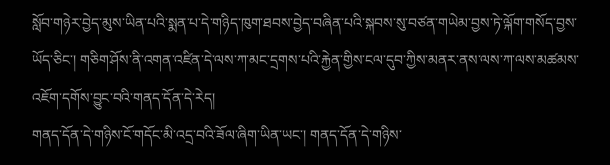སློབ་གཉེར་བྱེད་མུས་ཡིན་པའི་སྨན་པ་དེ་གཉིད་ཁུག་ཐབས་བྱེད་བཞིན་པའི་སྐབས་སུ་བཙན་གཡེམ་བྱས་ཏེ་ལྐོག་གསོད་བྱས་ཡོད་ཅིང་། གཅིག་ཤོས་ནི་འགན་འཛིན་དེ་ལས་ཀ་མང་དྲགས་པའི་རྐྱེན་གྱིས་ངལ་དུབ་ཀྱིས་མནར་ནས་ལས་ཀ་ལས་མཚམས་འཇོག་དགོས་བྱུང་བའི་གནད་དོན་དེ་རེད།
གནད་དོན་དེ་གཉིས་ངོ་གདོང་མི་འདྲ་བའི་ཟོལ་ཞིག་ཡིན་ཡང་། གནད་དོན་དེ་གཉིས་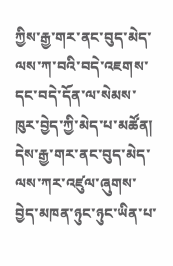ཀྱིས་རྒྱ་གར་ནང་བུད་མེད་ལས་ཀ་བའི་བདེ་འཇགས་དང་བདེ་དོན་ལ་སེམས་ཁུར་བྱེད་ཀྱི་མེད་པ་མཚོན། དེས་རྒྱ་གར་ནང་བུད་མེད་ལས་ཀར་འཛུལ་ཞུགས་བྱེད་མཁན་ཉུང་ཉུང་ཡིན་པ་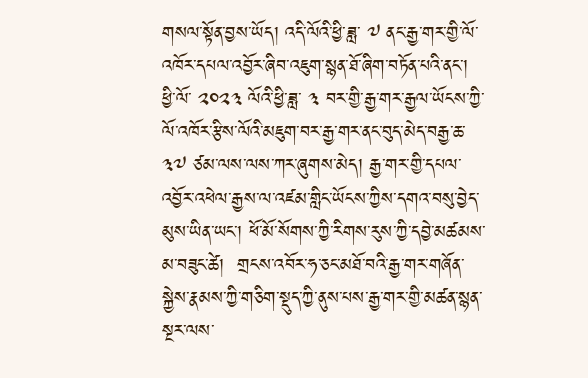གསལ་སྟོན་བྱས་ཡོད། འདི་ལོའི་ཕྱི་ཟླ་ ༧ ནང་རྒྱ་གར་གྱི་ལོ་འཁོར་དཔལ་འབྱོར་ཞིབ་འཇུག་སྙན་ཐོ་ཞིག་བཏོན་པའི་ནང་། ཕྱི་ལོ་ ༢༠༢༣ ལོའི་ཕྱི་ཟླ་ ༣ བར་གྱི་རྒྱ་གར་རྒྱལ་ཡོངས་ཀྱི་ལོ་འཁོར་རྩིས་ལོའི་མཇུག་བར་རྒྱ་གར་ནང་བུད་མེད་བརྒྱ་ཆ་ ༣༧ ཙམ་ལས་ལས་ཀར་ཞུགས་མེད། རྒྱ་གར་གྱི་དཔལ་འབྱོར་འཕེལ་རྒྱས་ལ་འཛམ་གླིང་ཡོངས་ཀྱིས་དགའ་བསུ་བྱེད་མུས་ཡིན་ཡང་། ཕོ་མོ་སོགས་ཀྱི་རིགས་རུས་ཀྱི་དབྱེ་མཚམས་མ་བཟུང་ཚེ།  གྲངས་འབོར་ཧ་ཅང་མཐོ་བའི་རྒྱ་གར་གཞོན་སྐྱེས་རྣམས་ཀྱི་གཅིག་སྡུད་ཀྱི་ནུས་པས་རྒྱ་གར་གྱི་མཚན་སྙན་སྔར་ལས་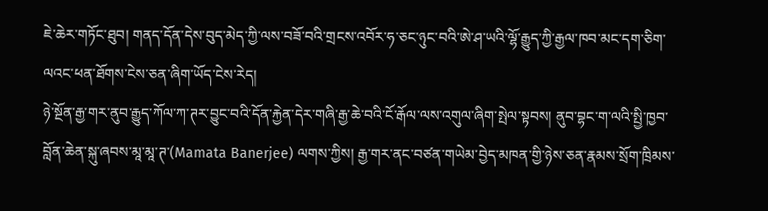ཇེ་ཆེར་གཏོང་ཐུབ། གནད་དོན་དེས་བུད་མེད་ཀྱི་ལས་བཟོ་བའི་གྲངས་འབོར་ཧ་ཅང་ཉུང་བའི་ཨེ་ཤ་ཡའི་ལྷོ་རྒྱུད་ཀྱི་རྒྱལ་ཁབ་མང་དག་ཅིག་ལའང་ཕན་ཐོགས་ངེས་ཅན་ཞིག་ཡོད་ངེས་རེད།
ཉེ་སྔོན་རྒྱ་གར་ནུབ་རྒྱུད་ཀོལ་ཀ་ཊར་བྱུང་བའི་དོན་རྐྱེན་དེར་གཞི་རྒྱ་ཆེ་བའི་ངོ་རྒོལ་ལས་འགུལ་ཞིག་སྤེལ་སྟབས། ནུབ་བྷང་ག་ལའི་སྤྱི་ཁྱབ་བློན་ཆེན་སྐུ་ཞབས་མཱ་མཱ་ཊ་(Mamata Banerjee) ལགས་ཀྱིས། རྒྱ་གར་ནང་བཙན་གཡེམ་བྱེད་མཁན་གྱི་ཉེས་ཅན་རྣམས་སྲོག་ཁྲིམས་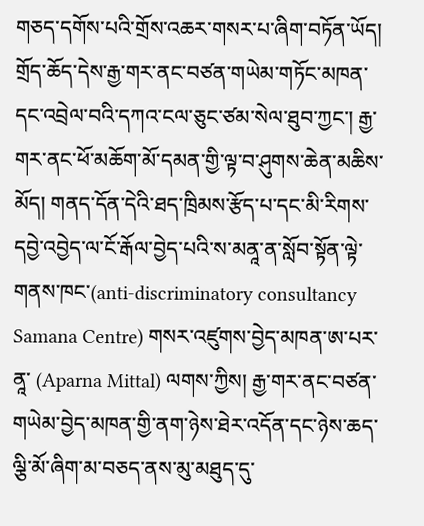གཅད་དགོས་པའི་གྲོས་འཆར་གསར་པ་ཞིག་བཏོན་ཡོད། གྲོད་ཆོད་དེས་རྒྱ་གར་ནང་བཙན་གཡེམ་གཏོང་མཁན་དང་འབྲེལ་བའི་དཀའ་ངལ་ཅུང་ཙམ་སེལ་ཐུབ་ཀྱང་། རྒྱ་གར་ནང་ཕོ་མཆོག་མོ་དམན་གྱི་ལྟ་བ་ཤུགས་ཆེན་མཆིས་མོད། གནད་དོན་དེའི་ཐད་ཁྲིམས་རྩོད་པ་དང་མི་རིགས་དབྱེ་འབྱེད་ལ་ངོ་རྒོལ་བྱེད་པའི་ས་མནཱ་ན་སློབ་སྟོན་ལྟེ་གནས་ཁང་(anti-discriminatory consultancy Samana Centre) གསར་འཛུགས་བྱེད་མཁན་ཨ་པར་ནཱ་ (Aparna Mittal) ལགས་ཀྱིས། རྒྱ་གར་ནང་བཙན་གཡེམ་བྱེད་མཁན་གྱི་ནག་ཉེས་ཐེར་འདོན་དང་ཉེས་ཆད་ལྕི་མོ་ཞིག་མ་བཅད་ནས་མུ་མཐུད་དུ་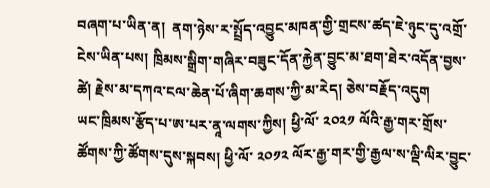བཞག་པ་ཡིན་ན།  ནག་ཉེས་ར་སྤྲོད་འབྱུང་མཁན་གྱི་གྲངས་ཚད་ཇེ་ཉུང་དུ་འགྲོ་ངེས་ཡིན་པས། ཁྲིམས་སྒྲིག་གཞིར་བཟུང་དོན་རྐྱེན་བྱུང་མ་ཐག་ཐེར་འདོན་བྱས་ཚེ། རྗེས་མ་དཀའ་ངལ་ཆེན་པོ་ཞིག་ཆགས་ཀྱི་མ་རེད། ཅེས་བརྗོད་འདུག
ཡང་ཁྲིམས་རྩོད་པ་ཨ་པར་ནཱ་ལགས་ཀྱིས། ཕྱི་ལོ་ ༢༠༢༡ ལོའི་རྒྱ་གར་གྲོས་ཚོགས་ཀྱི་ཚོགས་དུས་སྐབས། ཕྱི་ལོ་ ༢༠༡༢ ལོར་རྒྱ་གར་གྱི་རྒྱལ་ས་ལྡི་ལིར་བྱུང་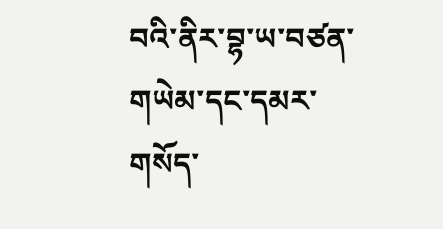བའི་ནིར་བྷ་ཡ་བཙན་གཡེམ་དང་དམར་གསོད་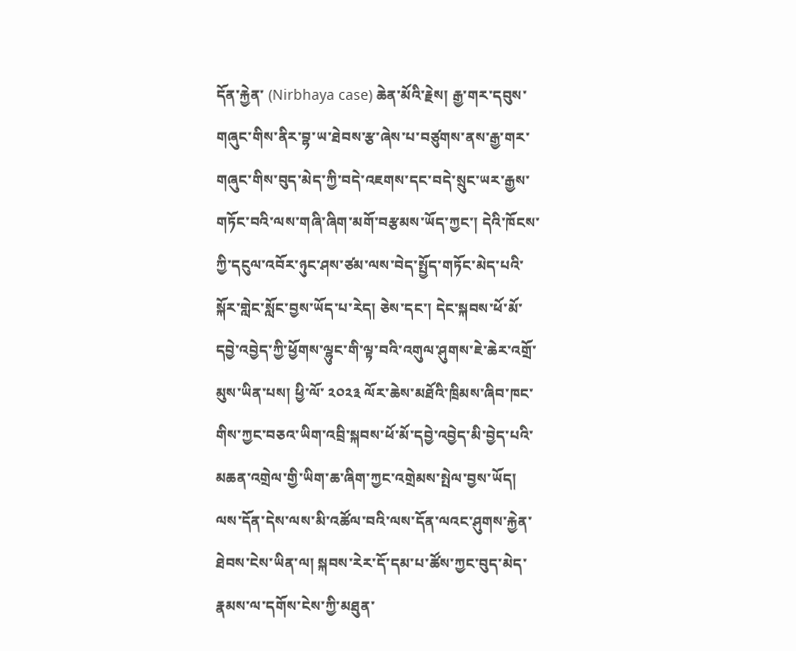དོན་རྐྱེན་ (Nirbhaya case) ཆེན་མོའི་རྗེས། རྒྱ་གར་དབུས་གཞུང་གིས་ནིར་བྷ་ཡ་ཐེབས་རྩ་ཞེས་པ་བཙུགས་ནས་རྒྱ་གར་གཞུང་གིས་བུད་མེད་ཀྱི་བདེ་འཇགས་དང་བདེ་སྲུང་ཡར་རྒྱས་གཏོང་བའི་ལས་གཞི་ཞིག་མགོ་བརྩམས་ཡོད་ཀྱང་། དེའི་ཁོངས་ཀྱི་དངུལ་འབོར་ཉུང་ཤས་ཙམ་ལས་བེད་སྤྱོད་གཏོང་མེད་པའི་སྐོར་གླེང་སློང་བྱས་ཡོད་པ་རེད། ཅེས་དང་། དེང་སྐབས་ཕོ་མོ་དབྱེ་འབྱེད་ཀྱི་ཕྱོགས་ལྷུང་གི་ལྟ་བའི་འགུལ་ཤུགས་ཇེ་ཆེར་འགྲོ་མུས་ཡིན་པས། ཕྱི་ལོ་ ༢༠༢༣ ལོར་ཆེས་མཐོའི་ཁྲིམས་ཞིབ་ཁང་གིས་ཀྱང་བཅའ་ཡིག་འབྲི་སྐབས་ཕོ་མོ་དབྱེ་འབྱེད་མི་བྱེད་པའི་མཆན་འགྲེལ་གྱི་ཡིག་ཆ་ཞིག་ཀྱང་འགྲེམས་སྤེལ་བྱས་ཡོད། ལས་དོན་དེས་ལས་མི་འཚོལ་བའི་ལས་དོན་ལའང་ཤུགས་རྐྱེན་ཐེབས་ངེས་ཡིན་ལ། སྐབས་རེར་དོ་དམ་པ་ཚོས་ཀྱང་བུད་མེད་རྣམས་ལ་དགོས་ངེས་ཀྱི་མཐུན་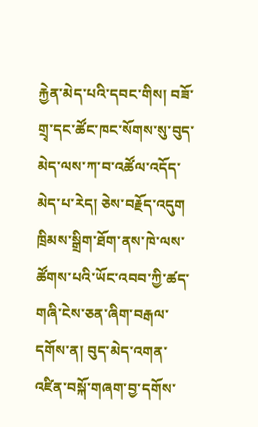རྐྱེན་མེད་པའི་དབང་གིས། བཟོ་གྲྭ་དང་ཚོང་ཁང་སོགས་སུ་བུད་མེད་ལས་ཀ་བ་འཚོལ་འདོད་མེད་པ་རེད། ཅེས་བརྗོད་འདུག
ཁྲིམས་སྒྲིག་ཐོག་ནས་ཁེ་ལས་ཚོགས་པའི་ཡོང་འབབ་ཀྱི་ཚད་གཞི་ངེས་ཅན་ཞིག་བརྒལ་དགོས་ན། བུད་མེད་འགན་འཛིན་བསྐོ་གཞག་བྱ་དགོས་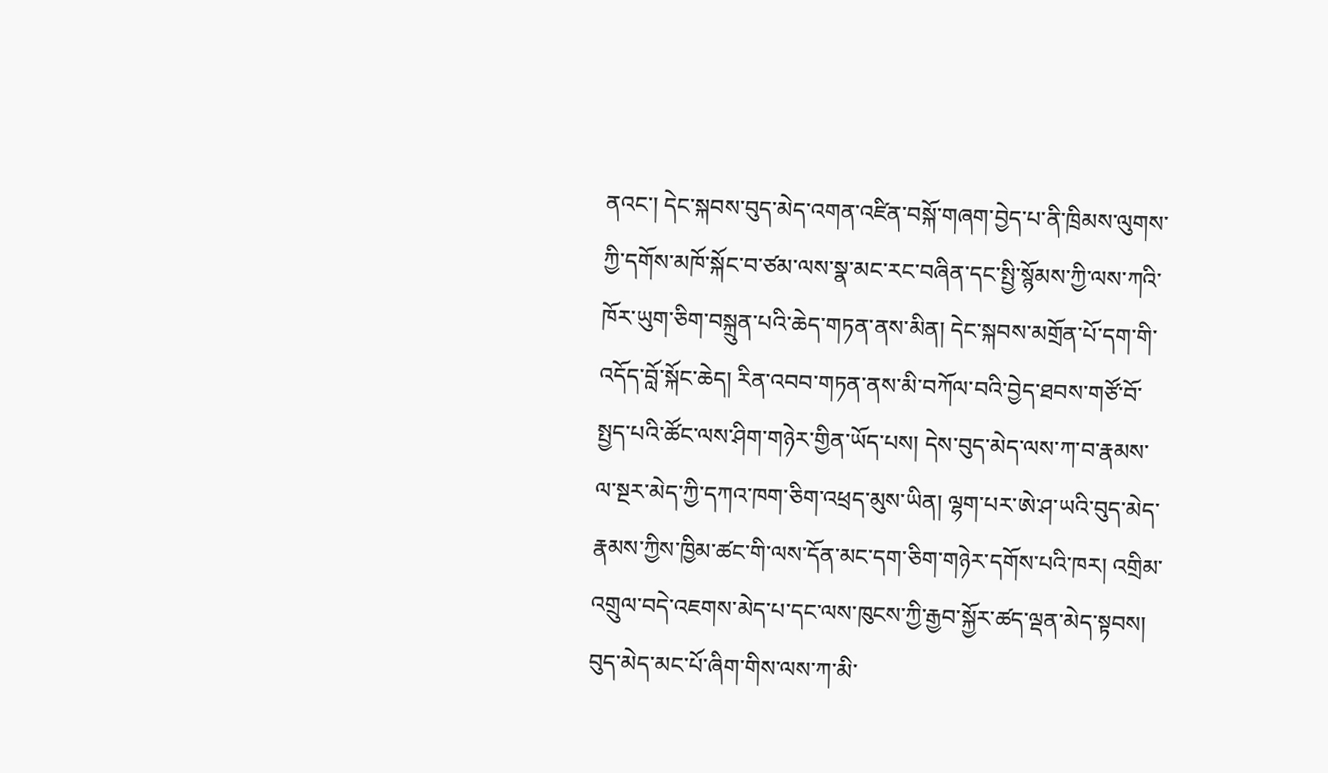ནའང་། དེང་སྐབས་བུད་མེད་འགན་འཛིན་བསྐོ་གཞག་བྱེད་པ་ནི་ཁྲིམས་ལུགས་ཀྱི་དགོས་མཁོ་སྐོང་བ་ཙམ་ལས་སྣ་མང་རང་བཞིན་དང་སྤྱི་སྙོམས་ཀྱི་ལས་ཀའི་ཁོར་ཡུག་ཅིག་བསྐྲུན་པའི་ཆེད་གཏན་ནས་མིན། དེང་སྐབས་མགྲོན་པོ་དག་གི་འདོད་བློ་སྐོང་ཆེད། རིན་འབབ་གཏན་ནས་མི་བཀོལ་བའི་བྱེད་ཐབས་གཙོ་བོ་སྤྱད་པའི་ཚོང་ལས་ཤིག་གཉེར་གྱིན་ཡོད་པས། དེས་བུད་མེད་ལས་ཀ་བ་རྣམས་ལ་སྔར་མེད་ཀྱི་དཀའ་ཁག་ཅིག་འཕྲད་མུས་ཡིན། ལྷག་པར་ཨེ་ཤ་ཡའི་བུད་མེད་རྣམས་ཀྱིས་ཁྱིམ་ཚང་གི་ལས་དོན་མང་དག་ཅིག་གཉེར་དགོས་པའི་ཁར། འགྲིམ་འགྲུལ་བདེ་འཇགས་མེད་པ་དང་ལས་ཁུངས་ཀྱི་རྒྱབ་སྐྱོར་ཚད་ལྡན་མེད་སྟབས། བུད་མེད་མང་པོ་ཞིག་གིས་ལས་ཀ་མི་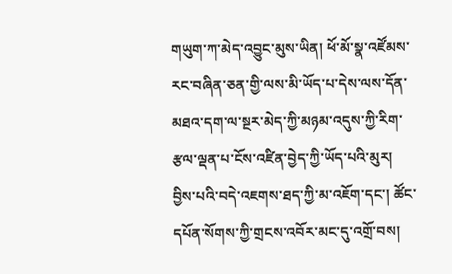གཡུག་ཀ་མེད་འབྱུང་མུས་ཡིན། ཕོ་མོ་སྣ་འཛོམས་རང་བཞིན་ཅན་གྱི་ལས་མི་ཡོད་པ་དེས་ལས་དོན་མཐའ་དག་ལ་སྔར་མེད་ཀྱི་མཉམ་འདུས་ཀྱི་རིག་རྩལ་ལྡན་པ་ངོས་འཛིན་བྱེད་ཀྱི་ཡོད་པའི་མུར། བྱིས་པའི་བདེ་འཇགས་ཐད་ཀྱི་མ་འཇོག་དང་། ཚོང་དཔོན་སོགས་ཀྱི་གྲངས་འབོར་མང་དུ་འགྲོ་བས།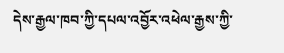དེས་རྒྱལ་ཁབ་ཀྱི་དཔལ་འབྱོར་འཕེལ་རྒྱས་ཀྱི་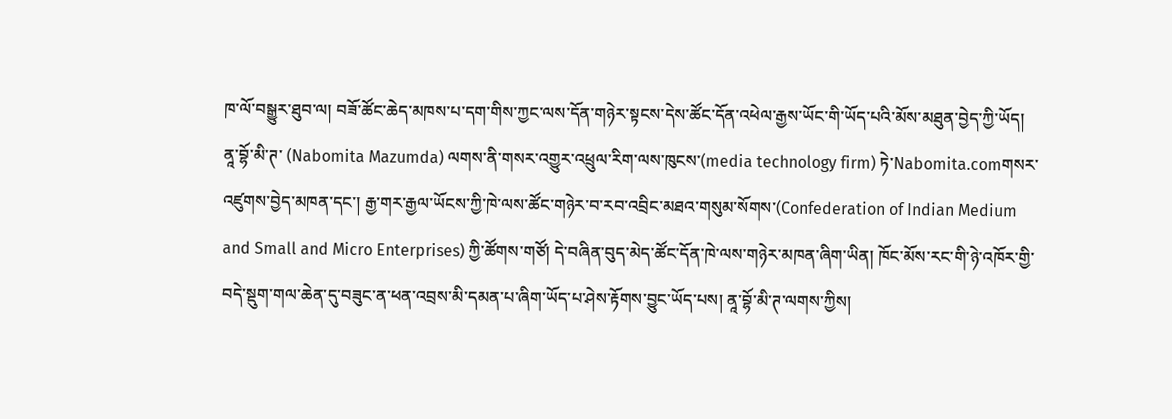ཁ་ལོ་བསྒྱུར་ཐུབ་ལ། བཟོ་ཚོང་ཆེད་མཁས་པ་དག་གིས་ཀྱང་ལས་དོན་གཉེར་སྟངས་དེས་ཚོང་དོན་འཕེལ་རྒྱས་ཡོང་གི་ཡོད་པའི་མོས་མཐུན་བྱེད་ཀྱི་ཡོད།
ནཱ་བྷོ་མི་ཊ་ (Nabomita Mazumda) ལགས་ནི་གསར་འགྱུར་འཕྲུལ་རིག་ལས་ཁུངས་(media technology firm) ཏེ་Nabomita.comགསར་འཛུགས་བྱེད་མཁན་དང་། རྒྱ་གར་རྒྱལ་ཡོངས་ཀྱི་ཁེ་ལས་ཚོང་གཉེར་བ་རབ་འབྲིང་མཐའ་གསུམ་སོགས་(Confederation of Indian Medium and Small and Micro Enterprises) ཀྱི་ཚོགས་གཙོ། དེ་བཞིན་བུད་མེད་ཚོང་དོན་ཁེ་ལས་གཉེར་མཁན་ཞིག་ཡིན། ཁོང་མོས་རང་གི་ཉེ་འཁོར་གྱི་བདེ་སྡུག་གལ་ཆེན་དུ་བཟུང་ན་ཕན་འབྲས་མི་དམན་པ་ཞིག་ཡོད་པ་ཤེས་རྟོགས་བྱུང་ཡོད་པས། ནཱ་བྷོ་མི་ཊ་ལགས་ཀྱིས།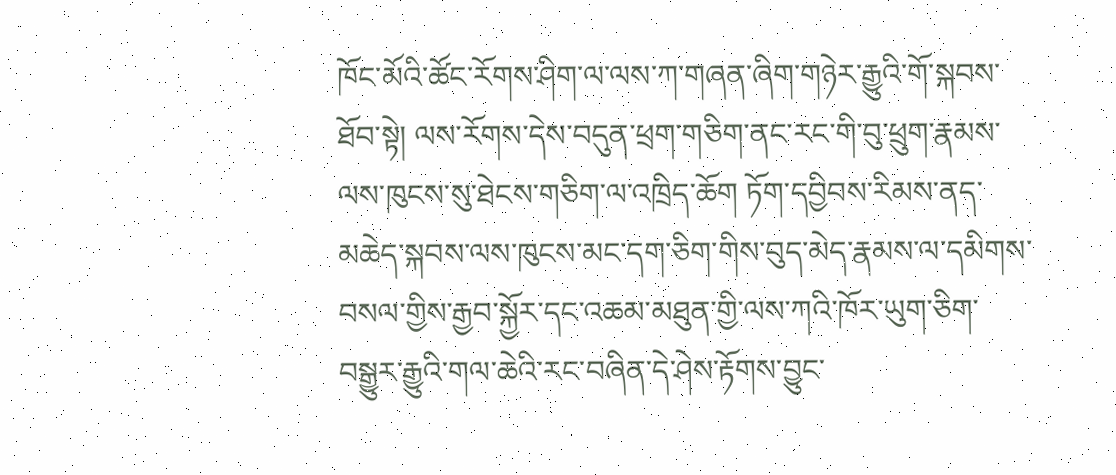ཁོང་མོའི་ཚོང་རོགས་ཤིག་ལ་ལས་ཀ་གཞན་ཞིག་གཉེར་རྒྱུའི་གོ་སྐབས་ཐོབ་སྟེ། ལས་རོགས་དེས་བདུན་ཕྲག་གཅིག་ནང་རང་གི་བུ་ཕྲུག་རྣམས་ལས་ཁུངས་སུ་ཐེངས་གཅིག་ལ་འཁྲིད་ཆོག ཏོག་དབྱིབས་རིམས་ནད་མཆེད་སྐབས་ལས་ཁུངས་མང་དག་ཅིག་གིས་བུད་མེད་རྣམས་ལ་དམིགས་བསལ་གྱིས་རྒྱབ་སྐྱོར་དང་འཆམ་མཐུན་གྱི་ལས་ཀའི་ཁོར་ཡུག་ཅིག་བསྒྱུར་རྒྱུའི་གལ་ཆེའི་རང་བཞིན་དེ་ཤེས་རྟོགས་བྱུང་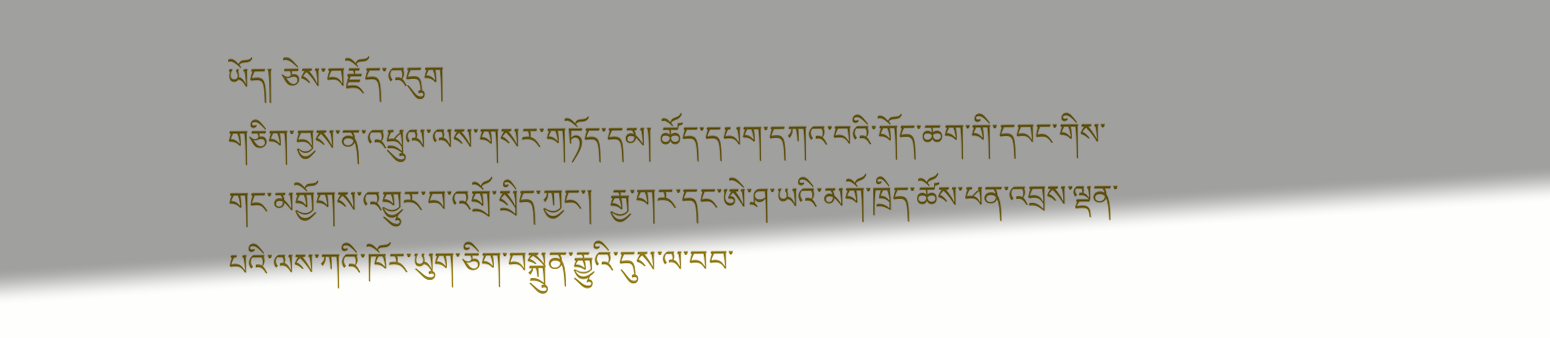ཡོད། ཅེས་བརྗོད་འདུག
གཅིག་བྱས་ན་འཕྲུལ་ལས་གསར་གཏོད་དམ། ཚོད་དཔག་དཀའ་བའི་གོད་ཆག་གི་དབང་གིས་གང་མགྱོགས་འགྱུར་བ་འགྲོ་སྲིད་ཀྱང་།  རྒྱ་གར་དང་ཨེ་ཤ་ཡའི་མགོ་ཁྲིད་ཚོས་ཕན་འབྲས་ལྡན་པའི་ལས་ཀའི་ཁོར་ཡུག་ཅིག་བསྐྲུན་རྒྱུའི་དུས་ལ་བབ་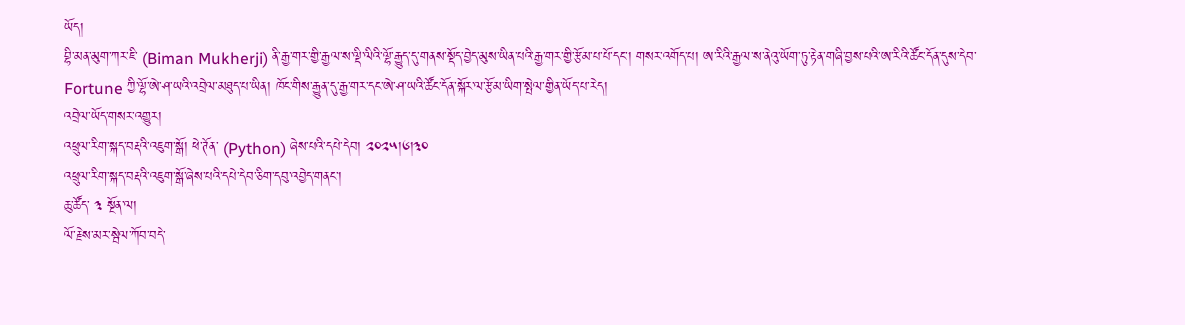ཡོད།
བྷི་མན་མུག་ཀར་ཇི་ (Biman Mukherji) ནི་རྒྱ་གར་གྱི་རྒྱལ་ས་ལྡི་ལིའི་ལྷོ་རྒྱུད་དུ་གནས་སྡོད་བྱེད་མུས་ཡིན་པའི་རྒྱ་གར་གྱི་རྩོམ་པ་པོ་དང་། གསར་འགོད་པ། ཨ་རིའི་རྒྱལ་ས་ནེའུ་ཡོག་ཏུ་རྟེན་གཞི་བྱས་པའི་ཨ་རིའི་ཚོང་དོན་དུས་དེབ་Fortune ཀྱི་ལྷོ་ཨེ་ཤ་ཡའི་འབྲེལ་མཐུད་པ་ཡིན། ཁོང་གིས་རྒྱུན་དུ་རྒྱ་གར་དང་ཨེ་ཤ་ཡའི་ཚོང་དོན་སྐོར་ལ་རྩོམ་ཡིག་སྤེལ་གྱིན་ཡོད་པ་རེད།
འབྲེལ་ཡོད་གསར་འགྱུར།
འཕྲུལ་རིག་སྐད་བརྡའི་འཇུག་སྒོ། ཕེ་ཊོན་ (Python) ཞེས་པའི་དཔེ་དེབ། ༢༠༢༥།༦།༣༠
འཕྲུལ་རིག་སྐད་བརྡའི་འཇུག་སྒོ་ཞེས་པའི་དཔེ་དེབ་ཅིག་དབུ་འབྱེད་གནང་།
ཆུ་ཚོད་ ༣ སྔོན་ལ།
ལོ་རྗེས་མར་སྦེལ་ཀོབ་བདེ་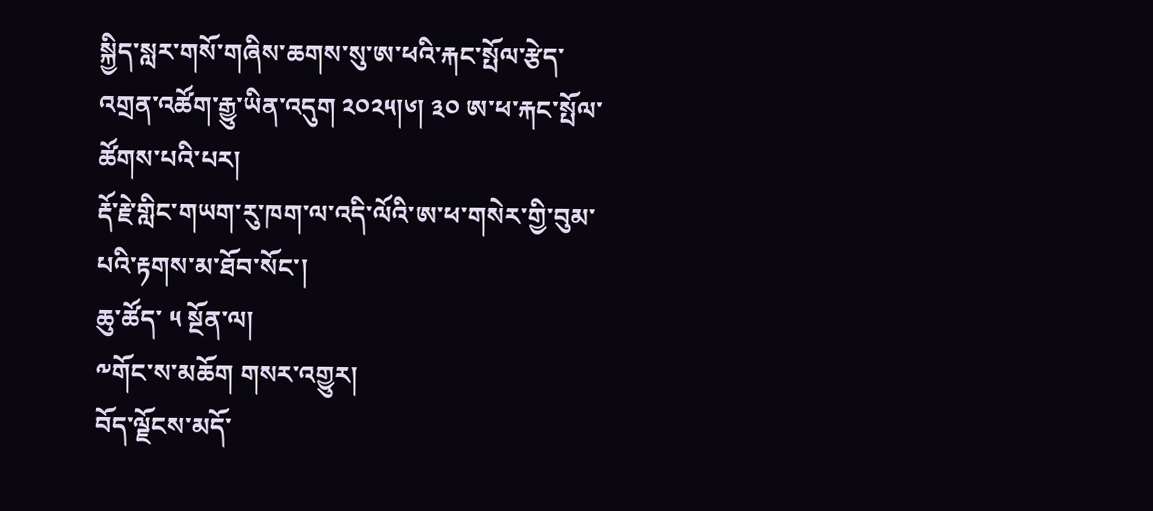སྐྱིད་སླར་གསོ་གཞིས་ཆགས་སུ་ཨ་ཕའི་རྐང་སྤོལ་རྩེད་འགྲན་འཚོག་རྒྱུ་ཡིན་འདུག ༢༠༢༥།༦། ༣༠ ཨ་ཕ་རྐང་སྤོལ་ཚོགས་པའི་པར།
རྡོ་རྗེ་གླིང་གཡག་རུ་ཁག་ལ་འདི་ལོའི་ཨ་ཕ་གསེར་གྱི་བུམ་པའི་རྟགས་མ་ཐོབ་སོང་།
ཆུ་ཚོད་ ༥ སྔོན་ལ།
༸གོང་ས་མཆོག གསར་འགྱུར།
བོད་ལྗོངས་མདོ་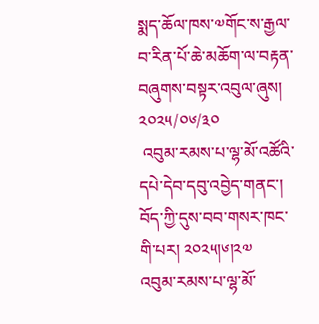སྨད་ཆོལ་ཁས་༧གོང་ས་རྒྱལ་བ་རིན་པོ་ཆེ་མཆོག་ལ་བརྟན་བཞུགས་བསྟར་འབུལ་ཞུས།
༢༠༢༥/༠༦/༣༠
 འབུམ་རམས་པ་ལྷ་མོ་འཚོའི་དཔེ་དེབ་དབུ་འབྱེད་གནང་། བོད་ཀྱི་དུས་བབ་གསར་ཁང་གི་པར། ༢༠༢༥།༦།༢༧
འབུམ་རམས་པ་ལྷ་མོ་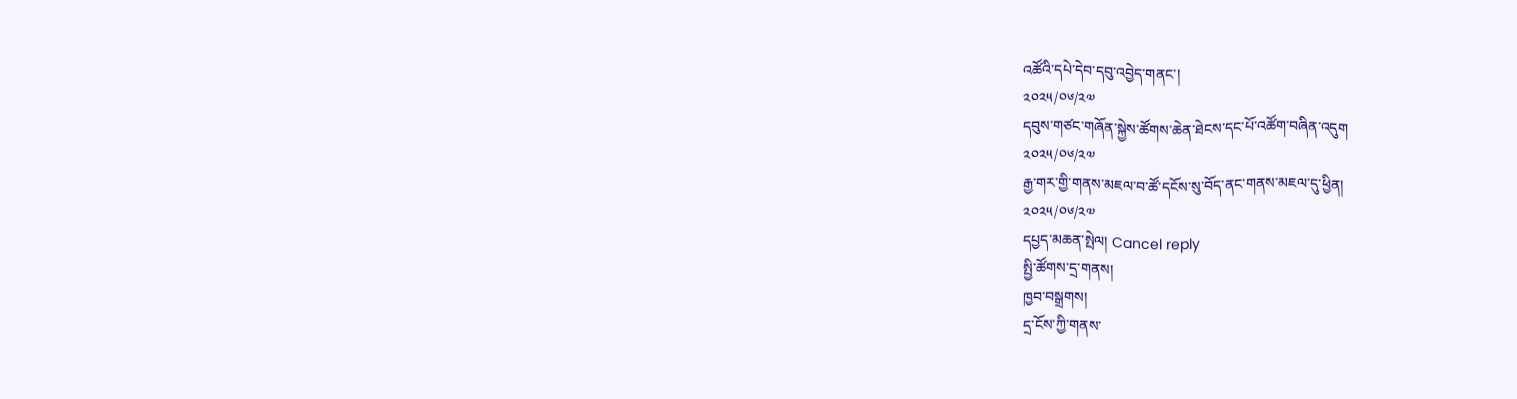འཚོའི་དཔེ་དེབ་དབུ་འབྱེད་གནང་།
༢༠༢༥/༠༦/༢༧
དབུས་གཙང་གཞོན་སྐྱེས་ཚོགས་ཆེན་ཐེངས་དང་པོ་འཚོག་བཞིན་འདུག
༢༠༢༥/༠༦/༢༧
རྒྱ་གར་གྱི་གནས་མཇལ་བ་ཚོ་དངོས་སུ་བོད་ནང་གནས་མཇལ་དུ་ཕྱིན།
༢༠༢༥/༠༦/༢༧
དཔྱད་མཆན་སྤེལ། Cancel reply
སྤྱི་ཚོགས་དྲ་གནས།
ཁྱབ་བསྒྲགས།
དྲ་ངོས་ཀྱི་གནས་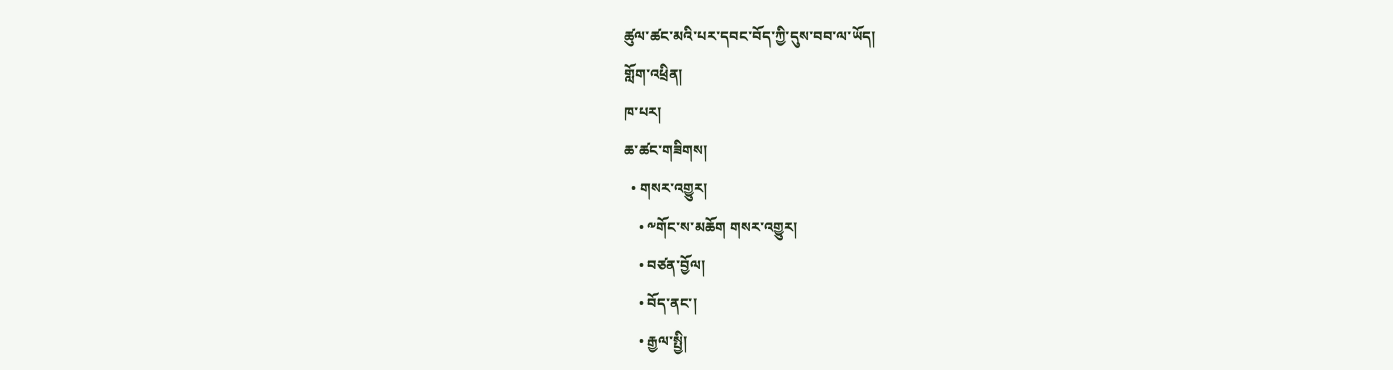ཚུལ་ཚང་མའི་པར་དབང་བོད་ཀྱི་དུས་བབ་ལ་ཡོད།
གློག་འཕྲིན།
ཁ་པར།
ཆ་ཚང་གཟིགས།
  • གསར་འགྱུར།
    • ༸གོང་ས་མཆོག གསར་འགྱུར།
    • བཙན་བྱོལ།
    • བོད་ནང་།
    • རྒྱལ་སྤྱི།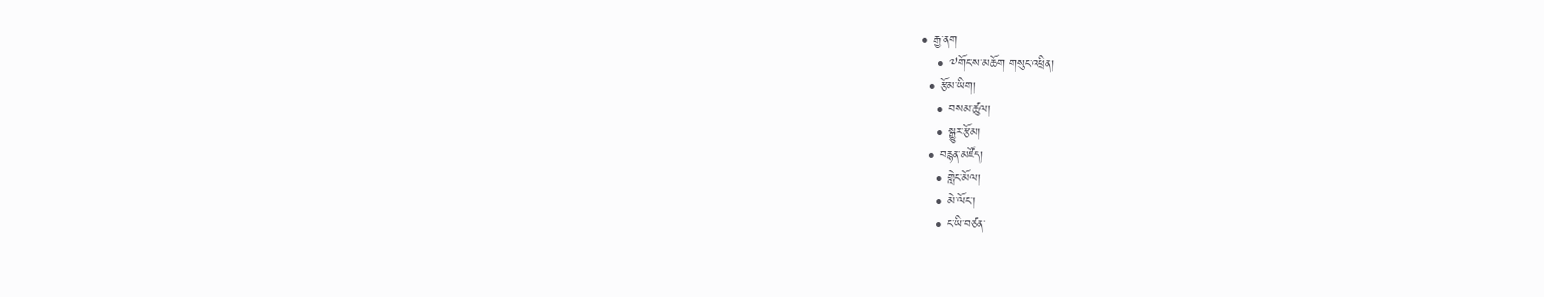• རྒྱ་ནག
    • ༧གོང་ས་མཆོག གསུང་འཕྲིན།
  • རྩོམ་ཡིག།
    • བསམ་ཚུལ།
    • སྒྱུར་རྩོམ།
  • བརྙན་མཛོད།
    • གླེང་མོལ།
    • མེ་ལོང་།
    • ང་ཡི་བཙན་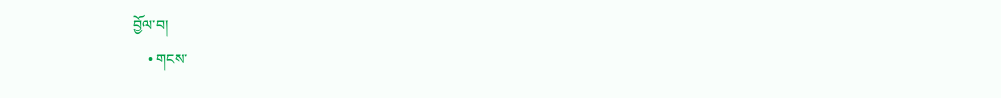བྱོལ་བ།
    • གངས་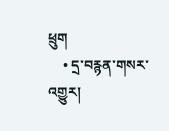ཕྲུག
    • དྲ་བརྙན་གསར་འགྱུར།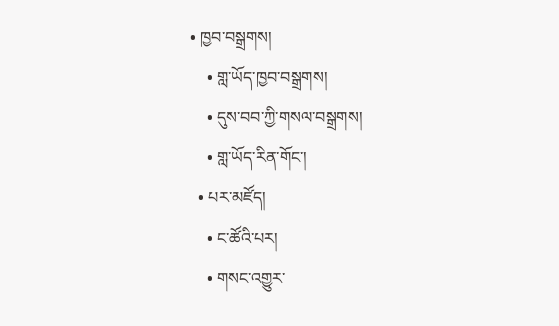• ཁྱབ་བསྒྲགས།
    • གླ་ཡོད་ཁྱབ་བསྒྲགས།
    • དུས་བབ་ཀྱི་གསལ་བསྒྲགས།
    • གླ་ཡོད་རིན་གོང་།
  • པར་མཛོད།
    • ང་ཚོའི་པར།
    • གསང་འགྱུར་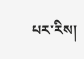པར་རིས།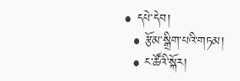• དཔེ་དེབ།
  • རྩོམ་སྒྲིག་པའི་གཏམ།
  • ང་ཚོའི་སྐོར།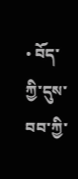• བོད་ཀྱི་དུས་བབ་ཀྱི་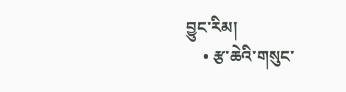བྱུང་རིམ།
    • རྩ་ཆེའི་གསུང་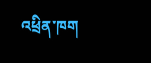འཕྲིན་ཁག